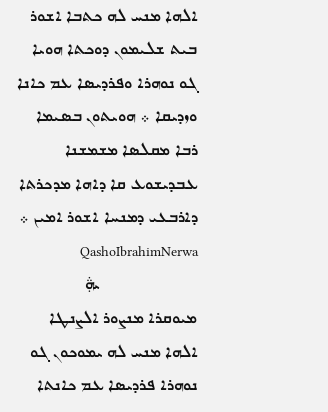ܐܠܗܐ ܡܢܚ ܠܗ ܟܬܒܐ ܐܫܘܪ ܒܝܬ ܫܠܝܡܘܢ ܕܘܟܬܐ ܗܘܝܐ ܓܘ ܢܘܗܪܐ ܘܦܪܕܝܣܐ ܥܡ ܟܐܢܐ ܘܙܕܝܩܐ ܀ ܗܘܝܬܘܢ ܒܤܝܡܐ ܪܒܐ ܡܩܠܣܐ ܡܫܡܫܢܐ ܥܒܕܝܫܘܥ ܩܐ ܕܐܗܐ ܡܕܟܪܬܐ ܕܐܪܒܥܝ ܕܡܢܚܐ ܐܫܘܪ ܐܡܝܢ ܀ QashoIbrahimNerwa
                      ܞ
ܡܝܘܩܪܐ ܡܢܨܘܪ ܐܠܨܢܛܐ ܐܠܗܐ ܡܢܚ ܠܗ ܝܡܘܟܘܢ ܓܘ ܢܘܗܪܐ ܦܪܕܝܤܐ ܥܡ ܟܐܢܬܐ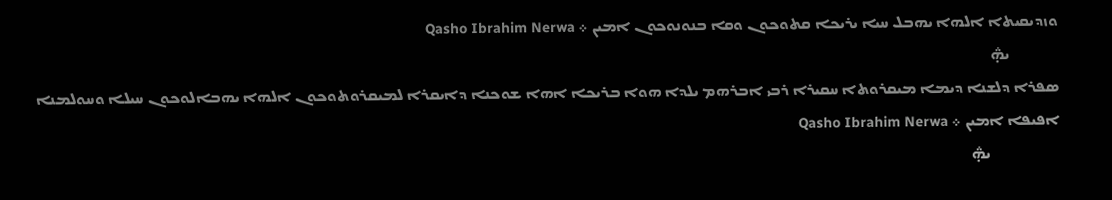ܘܙܕܝܩܝܬܐ ܐܠܗܐ ܝܗܒܠ ܚܝܐ ܝܪܝܟܐ ܩܬܘܟܘܢ ܘܩܐ ܒܢܘܢܘܟܘܢ ܐܡܝܢ ܀ Qasho Ibrahim Nerwa
              ܞ
ܣܦܪܐ ܕܠܫܢܐ ܕܝܡܐ ܡܝܩܪܘܬܐ ܚܩܝܪܐ ܪܒܝ ܐܒܪܗܡ ܝܠܕܐ ܗܘܐ ܒܪܝܟܐ ܐܗܐ ܫܘܟܢܐ ܕܐܝܩܪܐ ܠܡܝܩܪܘܬܘܟܘܢ ܐܠܗܐ ܝܗܒܐܠܘܟܘܢ ܚܝܠܐ ܘܚܘܠܡܢܐ ܐܦܝܦܐ ܐܡܝܢ ܀ Qasho Ibrahim Nerwa
                    ܞ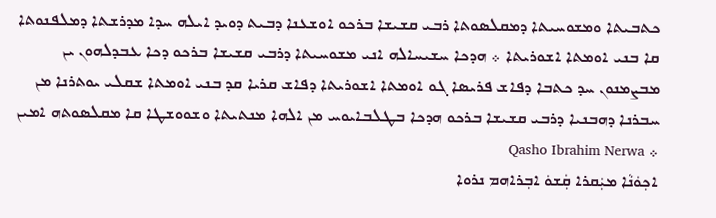ܟܬܒܝܬܐ ܘܡܫܘܚܝܬܐ ܕܡܩܠܣܘܬܐ ܪܒܝ ܩܫܝܫܐ ܒܪܟܘ ܐܘܫܥܢܐ ܕܒܝܬ ܕܘܝܕ ܐܝܠܗ ܚܕܐ ܡܕܪܫܬܐ ܕܡܠܦܢܘܬܐ ܩܐ ܒܢܝ ܐܘܡܬܐ ܐܫܘܪܝܬܐ ܀ ܗܕܟܐ ܚܫܝܚܐܠܗ ܐܢܝ ܡܫܘܚܝܬܐ ܕܪܒܝ ܩܫܝܫܐ ܒܪܟܘ ܕܟܐ ܥܒܕܠܗܘܢ ܝܢ ܡܒܨܡܢܘܢ ܚܕ ܟܬܒܐ ܕܦܐܫ ܦܪܝܤܐ ܓܘ ܐܘܡܬܐ ܐܫܘܪܝܬܐ ܕܦܐܫ ܩܪܝܐ ܩܕ ܒܢܝ ܐܘܡܬܐ ܫܩܠܝ ܝܘܬܪܢܐ ܡܢ ܚܒܪܢܐ ܕܗܒܢܝܐ ܕܪܒܝ ܩܫܝܫܐ ܒܪܟܘ ܗܕܟܐ ܒܛܠܒܐܝܘܚ ܡܢ ܐܠܗܐ ܡܢܬܝܬܐ ܘܫܘܘܫܛܐ ܩܐ ܡܩܠܤܘܬܗ ܐܡܝܢ ܀ Qasho Ibrahim Nerwa
ܐܟܼܘܿܢܵܐ ܡܝܲܩܪܐ ܩܲܫܘܿ ܐܒܼܪܐܗܡ ܢܪܘܐ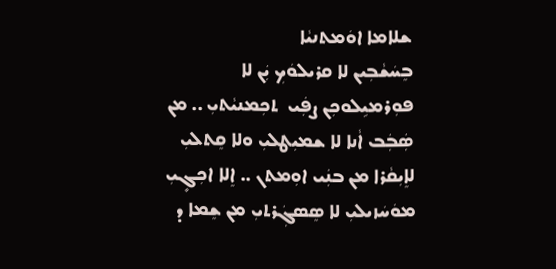ܫܠܐܡܐ ܐܘܿܡܬܢܝܵܐ
ܒܸܚܿܫܵܒܼܝܢ ܠܐ ܩܪܝܠܘܿܟܼ ܝܲܢ ܠܐ ܦܘܼܪܡܝܹܠܘܟܼܢ ܨܦܲܝ  ܬܟܼܡܢܝܵܬܝܼ .. ܡܢ ܣܲܒܲܒ ܐܵܢܐ ܠܐ ܫܡܝܼܛܠܝܼ ܘܠܐ ܩܸܬܠܝܼ ܠܐܸܝܼܩܵܪܐ ܡܢ ܒܢܲܝ ܐܘܼܡܬܢ .. ܐܸܠܐ ܐܟܼܓܻܝܼ ܡܘܿܚܿܙܝܠܝܼ ܠܐ ܣܸܣܓܲܪܬܝܼ ܡܢ ܫܸܡܐ ܕ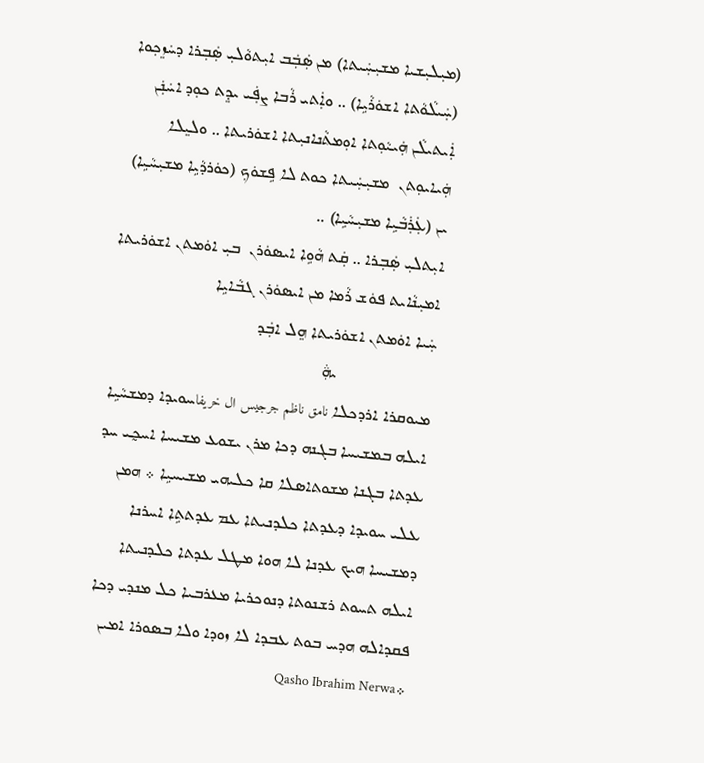(ܡܝܼܠܝܼܫܝܐ ܡܫܝܼܚܲܝܬܐ) ܡܢ ܣܲܒܲܒ ܐܝܼܬܘܵܠܝܼ ܣܲܒܼܪܐ ܕܚܿܙܸܟܼܘܐ (ܚܲܝܠܵܘܵܬܐ ܐܫܘܿܪܵܝܹܐ) .. ܘܐܲܬܝ ܪܵܒܐ ܨܦܲܝ ܝܕܸܬ ܟܘܼܕ ܐܚܿܢܲܢ ܐܲܝܬܝܠܵܢ ܗܲܝܝܵܘܼܬܐ ܐܘܼܡܬܵܢܐܢܝܼܬܐ ܐܫܘܿܪܝܬܐ .. ܘܠܝܸܠܐ ܗܲܝܐܝܘܼܬܢ  ܡܫܝܼܚܲܝܬܐ ܟܘܬ ܠܐ ܦܹܫܘܿܟܼ (ܟܘܿܪܕܵܝܹܐ ܡܫܝܼܚܵܝܹܐ) ܝܢ (ܥܲܪܲܒܵܝܹܐ ܡܫܝܼܚܵܝܹܐ) ..
ܐܝܼܬܠܝܼ ܣܲܒܼܪܐ .. ܩܲܬ ܗܵܘܹܐ ܐܝܣܘܿܪܢ  ܒܝܼ ܐܘܿܡܬܢ ܐܫܘܿܪܝܬܐ ܐܡܝܼܢܵܐܝܬ ܦܘܿܫ ܪܵܡܐ ܡܢ ܐܝܣܘܿܪܢ ܓܒܵܐܝܹܐ
ܚܲܝܐ ܐܘܿܡܬܢ ܐܫܘܿܪܝܬܐ ܗܸܠ ܐܒܲܕ
                      ܞ
ܡܝܘܩܪܐ ܐܪܕܟܠܐ نامق ناظم جرجيس ال خريفاܚܘܝܕܐ ܕܡܫܚܵܝܹܐ ܐܝܠܗ ܒܡܫܝܚܐ ܒܓܢܗ ܕܟܐ ܡܪܢ ܝܫܘܥ ܡܫܝܚܐ ܐܚܟ̰ܝ ܚܕ ܥܕܬܐ ܒܓܢܐ ܡܫܘܬܐܣܠܐ ܩܐ ܟܠܝܗܝ ܡܫܝܚܝܹܐ ܀ ܗܡܢ ܥܠܝ ܚܘܝܕܐ ܕܥܕܬܐ ܟܠܕܢܝܬܐ ܥܡ ܥܕܬܬܹܐ ܐܚܪܢܐ ܕܡܫܝܚܐ ܗܝܟ ܥܕܢܐ ܠܐ ܗܘܐ ܡܛܠ ܥܕܬܐ ܟܠܕܢܝܬܐ ܐܝܠܗ ܬܚܘܬ ܪܫܢܘܬܐ ܕܢܘܟܪܝܐ ܡܥܪܒܝܐ ܟܠ ܡܢܕܝ ܕܟܐ ܦܩܕܐܠܗ ܗܕܚ ܒܘܬ ܥܒܕܐ ܠܐ ܙܘܕܐ ܘܠܐ ܒܣܘܪܐ ܐܡܝܢ ܀Qasho Ibrahim Nerwa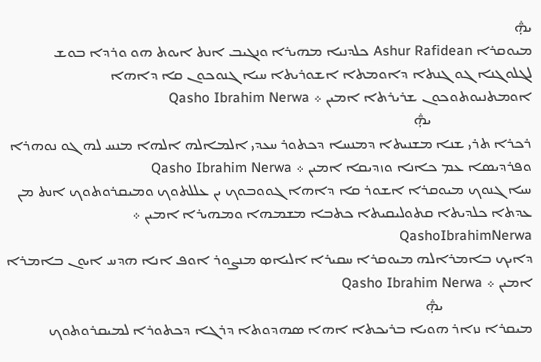ܞ
ܡܝܘܩܪܐ Ashur Rafidean ܟܠܕܢܝܐ ܡܗܝܪܐ ܘܢܓܝܒ ܐܢܬ ܐܝܘܬ ܗܘ ܘܪܕܐ ܒܘܫ ܠܓܠܘܓܢܐ ܓܘ ܓܢܬܐ ܕܐܘܡܬܐ ܐܫܘܪܝܬܐ ܚܝܐ ܓܢܘܟܘܢ ܩܐ ܕܐܗܐ ܐܘܡܬܢܝܘܬܘܟܘܢ ܫܪܝܪܬܐ ܐܡܝܢ ܀ Qasho Ibrahim Nerwa
                            ܞ
ܪܟܪܐ ܬܪܝ ܫܢܐ ܡܫܢܝܬܐ ܕܡܢܚܐ ܕܟܬܘܪ ܚܥܕܝ ܐܠܡܐܠܗ ܐܠܗܐ ܡܢܚ ܠܗ ܓܘ ܢܘܗܪܐ ܘܦܪܕܝܣܐ ܥܡ ܟܐܢܐ ܘܙܕܝܩܐ ܐܡܝܢ ܀ Qasho Ibrahim Nerwa
ܚܝܐ ܓܢܘܟ ܡܝܘܩܪܐ ܐܫܘܪ ܩܐ ܕܐܗܐ ܓܘܘܒܘܟ ܝܢ ܥܠܠܬܘܟ ܘܡܝܩܪܘܬܘܟ ܐܢܬ ܡܢ ܥܕܬܐ ܟܠܕܝܬܐ ܩܬܘܠܝܩܝܬܐ ܟܬܒܐ ܡܫܡܗܐ ܘܡܗܝܪܐ ܐܡܝܢ ܀ QashoIbrahimNerwa
ܕܐܝܟ ܒܐܡܪܐܠܗ ܡܝܘܩܪܐ ܚܩܝܪܐ ܐܠܝܐܤ ܡܢܨܘܪ ܐܘܦ ܐܢܐ ܗܕܚ ܐܝܘܢ ܒܐܡܪܐ ܐܡܝܢ ܀ Qasho Ibrahim Nerwa
                         ܞ
ܡܝܩܪܐ ܢܙܐܪ ܗܘܝܐ ܒܪܝܟܬܐ ܐܗܐ ܣܗܕܘܬܐ ܕܪܓܐ ܕܟܬܘܪܐ ܠܡܝܩܪܘܬܘܟ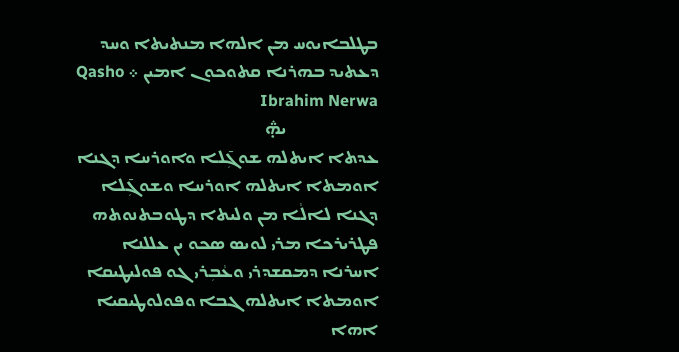ܒܛܠܒܐܝܘܚ ܡܢ ܐܠܗܐ ܡܢܬܝܬܐ ܘܚܕ ܕܥܬܝܕ ܒܗܪܢܐ ܩܬܘܟܘܢ ܐܡܝܢ ܀ Qasho Ibrahim Nerwa
                       ܞ
ܥܕܬܐ ܐܝܬܠܗ ܫܘܓܼ̄ܠܐ ܘܐܘܪܚܐ ܕܓܢܐ ܐܘܡܬܐ ܐܝܬܠܗ ܐܘܪܚܐ ܘܫܘܓܼ̄ܠܐ ܕܓܢܐ ܠܐܠܵܐ ܡܢ ܘܠܝܬܐ ܕܛܘܒܬܢܘܬܗ ܦܛܪܝܪܟܐ ܡܪܝ ܠܘܝܤ ܤܟܘ ܝܢ ܥܠܠܢܐ ܐܚܪܢܐ ܕܡܩܫܕܪܝ ܘܥܵܒܼܪܝ ܓܘ ܦܘܠܝܛܝܩܐ ܐܘܡܬܐ ܐܝܬܠܗ ܓܒܐ ܘܦܘܠܘܛܝܩܝܐ ܐܗܐ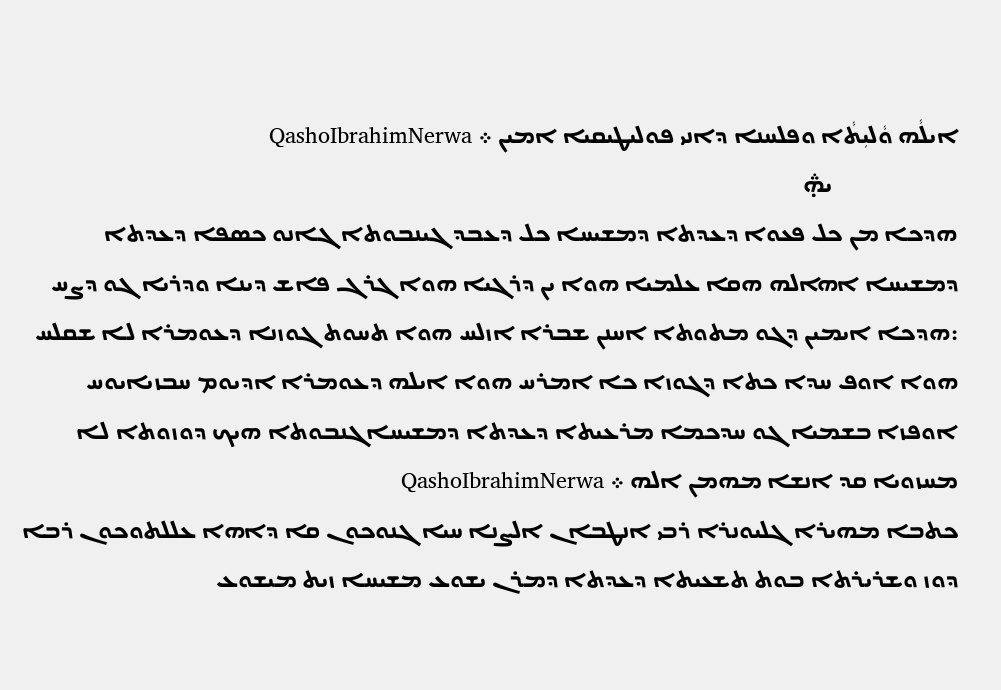ܐܝܠܵܗ ܘܵܠܝܼܬܵܐ ܘܦܠܚܢܐ ܕܐܢܝ ܦܘܠܝܛܝܩܝܐ ܐܡܝܢ ܀ QashoIbrahimNerwa
                       ܞ
ܗܕܟܐ ܡܢ ܟܠ ܦܥܘܐ ܕܥܕܬܐ ܕܡܫܝܚܐ ܟܠ ܕܥܒܕ ܓܝܢܒܘܬܐ ܓܐܢܘ ܟܤܦܐ ܕܥܕܬܐ ܕܡܫܝܚܐ ܐܗܐܠܗ ܗܩܐ ܥܠܡܝܐ ܗܘܐ ܝܢ ܕܪܓܝܐ ܗܘܐ ܓܪܓ ܦܐܫ ܕܝܢܐ ܘܕܪܝܐ ܓܘ ܕܨܚ :ܗܕܟܐ ܐܝܡܝܢ ܕܓܘ ܡܬܘܬܐ ܐܚܢܢ ܫܒܪܐ ܐܙܠܚ ܗܘܐ ܬܚܘܬ ܓܘܙܢܐ ܕܥܘܡܪܐ ܠܐ ܫܩܠܚ ܗܘܐ ܐܘܦ ܚܕܐ ܟܬܐ ܕܓܘܙܐ ܟܐ ܐܡܪܚ ܗܘܐ ܐܝܠܗ ܕܥܘܡܪܐ ܐܕܝܘܡ ܚܒܙܝܐܝܘܚ ܐܘܦܙܐ ܒܫܡܝܐ ܓܘ ܚܕܟܡܐ ܡܪܥܝܬܐ ܕܥܕܬܐ ܕܡܫܝܚܐܓܢܒܘܬܐ ܗܝܟ ܕܘܙܘܬܐ ܠܐ ܡܚܙܘܝܐ ܩܕ ܐܢܫܐ ܡܗܡܢ ܐܠܗ ܀ QashoIbrahimNerwa
ܟܬܒܐ ܡܗܝܪܐ ܓܠܝܘܢܪܐ ܪܒܝ ܐܢܛܒܐܢ ܐܠܨܢܐ ܚܝܐ ܓܢܘܟܘܢ ܩܐ ܕܐܗܐ ܥܠܠܬܘܟܘܢ ܪܒܐ ܕܘܙ ܘܫܪܝܪܬܐ ܒܘܬ ܬܫܥܝܬܐ ܕܥܕܬܐ ܕܡܪܢ ܝܫܘܥ ܡܫܝܚܐ ܙܝܬ ܡܝܫܘܥ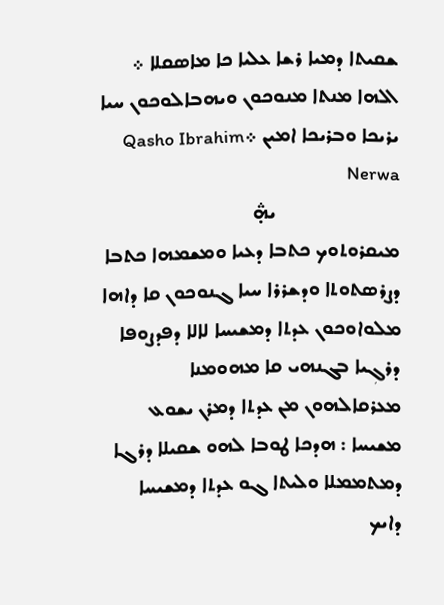ܫܩܝܬܐ ܕܡܝܐ ܪܫܐ ܥܠܝܐ ܟܐ ܡܐܣܩܠܐ ܀ ܐܠܗܐ ܡܢܬܐ ܡܢܘܟܘܢ ܘܝܗܒܐܠܘܟܘܢ ܚܝܐ ܝܪܝܟܐ ܘܒܪܝܟܐ ܐܡܝܢ ܀Qasho Ibrahim Nerwa
                          ܞ
ܡܝܩܪܘܬܘܟ ܟܬܒܐ ܕܥܝܐ ܘܡܫܡܗܐ ܟܬܒܐ ܕܨܪܣܬܘܬܐ ܘܕܫܪܪܐ ܚܝܐ ܓܢܘܟܘܢ ܩܐ ܕܐܗܐ ܡܠܘܐܘܟܘܢ ܥܕܬܐ ܕܡܫܝܚܐ ܠܐܠܐ ܕܦܕܨܘܦܐ ܕܪܓܼܝܐ ܒܓܢܗܝ ܩܐ ܡܗܘܡܢܐ ܡܥܪܩܐܠܗܘܢ ܡܢ ܥܕܬܐ ܕܡܪܢ ܝܫܘܥ ܡܫܝܚܐ : ܗܕܟܐ ܛܘܒܐ ܠܗܘ ܫܩܝܠܐ ܕܪܓܐ ܕܡܬܡܡܠܐ ܘܠܝܬܐ ܓܘ ܥܕܬܐ ܕܡܫܝܚܐ ܕܐܝܟ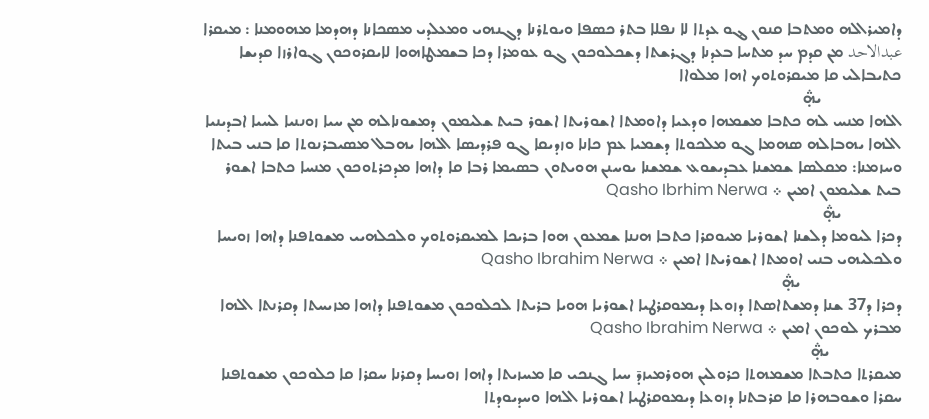ܕܐܡܝܪܐܠܗ ܘܡܬܒܐ ܩܢܘܢ ܔܘ ܥܕܬܐ ܠܐ ܢܦܠܐ ܒܬܪ ܟܣܦܐ ܘܝܘܬܪܢܐ ܕܓܢܗܝ ܘܡܥܠܕܝ ܡܤܟܐܢܐ ܕܗܕܡܐ ܡܗܘܡܢܐ : ܡܝܩܪܐ عبدالاحد ܡܢ ܩܕܡ ܚܕ ܡܬܚܐ ܒܥܕܢܐ ܕܓܪܫܬܐ ܕܫܟܠܘܟܘܢ ܓܘ ܥܘܡܪܐ ܕܟܐ ܒܫܡܛܐܗܘܐ ܠܐܝܩܪܘܟܘܢ ܓܘܐܪܙܐ ܩܕܝܫܐ ܟܬܝܒܐܠܝ ܩܐ ܡܝܩܪܘܬܘܟ ܐܗܐ ܡܠܘܐܐ
                    ܞ
ܐܠܗܐ ܡܢܚ ܠܗ ܟܬܒܐ ܡܫܡܗܐ ܘܕܥܝܐ ܕܐܘܡܬܐ ܐܫܘܪܝܬܐ ܐܫܘܪ ܒܝܬ ܫܠܝܡܘܢ ܕܡܫܘܢܐܠܗ ܡܢ ܚܝܐ ܙܘܢܢܝܐ ܠܚܝܐ ܐܒܕܝܢܝܐ ܐܠܗܐ ܝܗܒܐܠܗ ܤܗܡܐ ܓܘ ܡܠܟܘܬܐ ܕܫܡܝܐ ܥܡ ܟܐܢܐ ܘܙܕܝܩܐ ܓܘ ܦܪܕܝܤܐ ܐܠܗܐ ܝܗܒܠ ܡܤܝܒܪܢܘܬܐ ܩܐ ܒܢܝ ܒܝܬܐ ܘܚܙܡܢܐ: ܡܩܠܤܐ ܫܡܫܢܐ ܥܒܕܝܫܘܥ ܫܡܫܢܐ ܝܘܚܢܢ ܗܘܝܬܘܢ ܒܤܝܡܐ ܪܒܐ ܩܐ ܕܐܗܐ ܡܕܟܪܬܘܟܘܢ ܡܢܚܐ ܟܬܒܐ ܐܫܘܪ ܒܝܬ ܫܠܝܡܘܢ ܐܡܝܢ ܀ Qasho Ibrhim Nerwa
               ܞ
ܕܟܪܐ ܠܝܘܡܐ ܕܠܫܢܐ ܐܫܘܪܝܐ ܡܝܘܩܪܐ ܟܬܒܐ ܗܢܢܐ ܫܡܥܘܢ ܗܘܐ ܒܪܝܟܐ ܠܡܝܩܪܘܬܘܟ ܘܠܟܠܗܝܝ ܡܫܘܬܦܢܐ ܕܐܗܐ ܙܘܝܚܐ ܘܠܟܠܝܗܝ ܒܢܝ ܐܘܡܬܐ ܐܫܘܪܝܬܐ ܐܡܝܢ ܀ Qasho Ibrahim Nerwa
                         ܞ
ܕܟܪܐ ܕ37 ܫܢܐ ܕܡܫܬܐܣܬܐ ܕܙܘܥܐ ܕܝܡܘܩܪܛܝܐ ܐܫܘܪܝܐ ܗܘܝܐ ܒܪܝܬܐ ܠܟܠܘܟܘܢ ܡܫܘܬܦܢܐ ܕܐܗܐ ܡܙܝܚܬܐ ܕܩܪܢܬܐ ܐܠܗܐ ܡܒܪܟ ܠܘܟܘܢ ܐܡܝܢ ܀ Qasho Ibrahim Nerwa
                  ܞ
ܡܝܩܪܬܐ ܟܬܒܬܐ ܡܫܡܗܬܐ ܟܪܘܠܝܢ ܗܘܪܡܝܙܕ̄ ܚܝܐ ܓܢܟܝ ܩܐ ܡܚܙܝܬܐ ܕܐܗܐ ܙܘܝܚܐ ܕܩܪܢܐ ܚܩܪܐ ܩܐ ܟܠܘܟܘܢ ܡܫܘܬܦܢܐ ܚܩܪܐ ܘܫܘܒܗܪܐ ܩܐ ܩܪܒܬܢܐ ܕܙܘܥܐ ܕܝܡܘܩܪܛܝܐ ܐܫܘܪܝܐ ܐܠܗܐ ܘܚܕܝܘܕܬܐ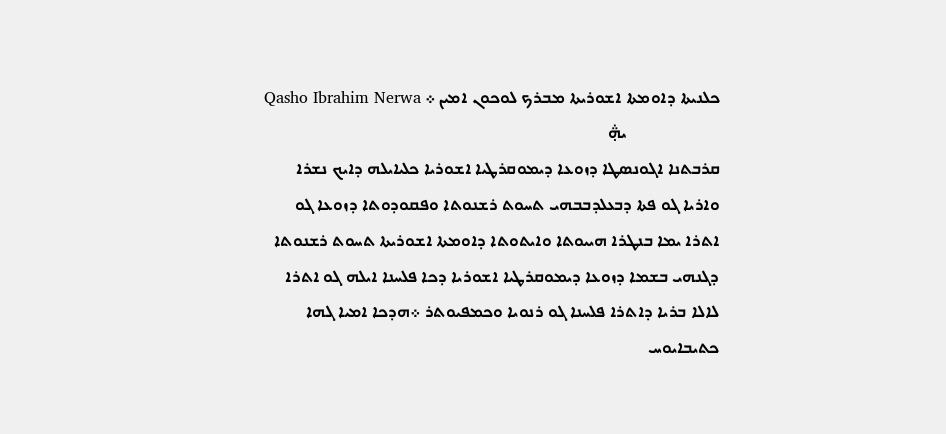ܟܠܢܝܬܐ ܕܐܘܡܬܐ ܐܫܘܪܝܬܐ ܡܒܪܟ ܠܘܟܘܢ ܐܡܝܢ ܀ Qasho Ibrahim Nerwa
                       ܞ
ܩܪܒܬܢܐ ܐܓܘܢܤܛܐ ܕܙܘܥܐ ܕܝܡܘܩܪܛܝܐ ܐܫܘܪܝܐ ܟܠܝܐܝܠܗ ܕܐܝܟ ܢܫܪܐ ܘܐܪܝܐ ܓܘ ܦܬܐ ܕܒܥܠܕܒܒܗܝ ܬܚܘܬ ܪܫܢܘܬܐ ܘܦܩܘܕܘܬܐ ܕܙܘܥܐ ܓܘ ܐܬܪܐ ܝܡܐ ܒܢܛܪܐ ܗܝܝܘܬܐ ܘܐܝܬܘܬܐ ܕܐܘܡܬܐ ܐܫܘܪܝܬܐ ܬܚܘܬ ܪܫܢܘܬܐ ܕܓܢܗܝ ܒܫܡܐ ܕܙܘܥܐ ܕܝܡܘܩܪܛܝܐ ܐܫܘܪܝܐ ܕܟܐ ܦܠܚܢܐ ܐܝܠܗ ܓܘ ܐܬܪܐ ܠܐܠܐ ܒܪܝܐ ܕܐܬܪܐ ܦܠܚܢܐ ܓܘ ܪܢܘܝܐ ܘܟܡܦܝܘܬܪ ܀ܗܕܟܐ ܐܡܝܐ ܓܗܐ ܟܬܝܒܐܝܘܚ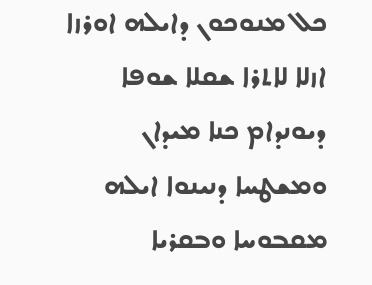ܟܠ ܡܢܘܟܘܢ ܕܐܝܠܗ ܐܘܪܙܐ ܐܙܠܐ ܠܐܬܪܐ ܫܩܠܐ ܫܘܦܐ ܕܝܘܢܕܐܡ ܟܢܐ ܡܝܕܐܢ ܘܡܫܛܚܐ ܕܢܝܢܘܐ ܐܝܠܗ ܡܩܒܘܚܐ ܘܒܩܪܝܐ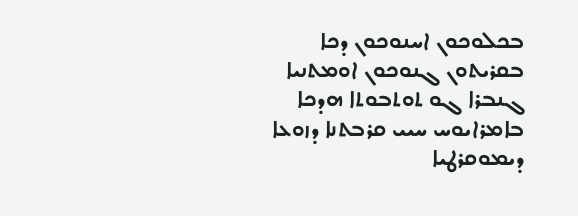ܒܟܠܘܟܘܢ ܐܚܢܘܟܘܢ ܕܟܐ ܒܩܪܝܬܘܢ ܓܢܘܟܘܢ ܐܘܡܬܢܝܐ ܓܢܒܪܐ ܓܘ ܬܘܬܒܘܬܐ ܗܕܟܐ ܒܐܡܪܐܝܘܚ ܚܝܝ ܩܪܒܬܢܐ ܕܙܘܥܐ ܕܝܡܘܩܪܛܝܐ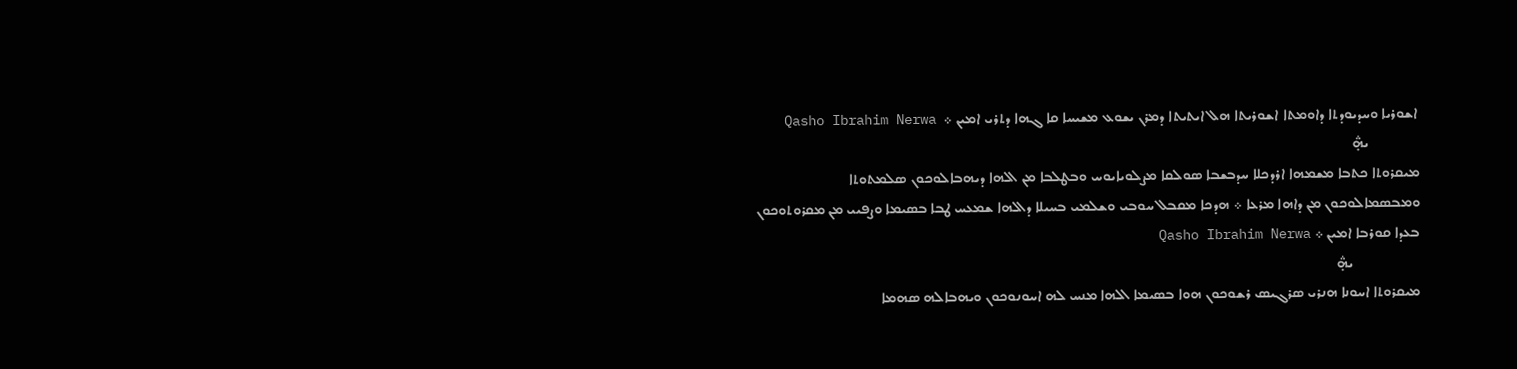ܐܫܘܪܝܐ ܘܚܕܝܘܕܬܐ ܕܐܘܡܬܐ ܐܫܘܪܝܬܐ ܗܠ ܐܝܬܝܬܐ ܕܡܪܢ ܝܫܘܥ ܡܫܝܚܐ ܩܐ ܓܗܐ ܕܬܪܝ ܐܡܝܢ ܀  Qasho Ibrahim Nerwa
              ܞ
ܡܝܩܪܘܬܐ ܟܬܒܐ ܡܫܡܗܐ ܐܪܕܟܠܐ ܚܕܒܫܒܐ ܤܘܠܩܐ ܡܨܠܘܝܐܝܘܚ ܘܒܛܠܒܐ ܡܢ ܐܠܗܐ ܕܝܗܒܐܠܘܟܘܢ ܤܠܡܬܘܬܐ ܘܡܒܤܡܐܠܘܟܘܢ ܡܢ ܕܐܗܐ ܡܪܥܐ ܀ ܗܕܟܐ ܡܩܒܠ ܚܘܒܝ ܘܫܠܡܝ ܒܚܝܠܐ ܕܐܠܗܐ ܫܡܥܚ ܛܒܐ ܒܤܝܡܐ ܘܨܦܝܝ ܡܢ ܡܩܪܘܬܘܟܘܢ ܒܥܕܐ ܩܘܪܒܐ ܐܡܝܢ ܀ Qasho Ibrahim Nerwa
                   ܞ
ܡܝܩܪܘܬܐ ܐܚܘܢܐ ܗܢܪܝ ܤܪܓܝܣ ܪܫܘܟܘܢ ܗܘܐ ܒܤܝܡܐ ܐܠܗܐ ܡܢܚ ܠܗ ܐܚܘܢܘܟܘܢ ܘܝܗܒܐܠܗ ܣܗܡܐ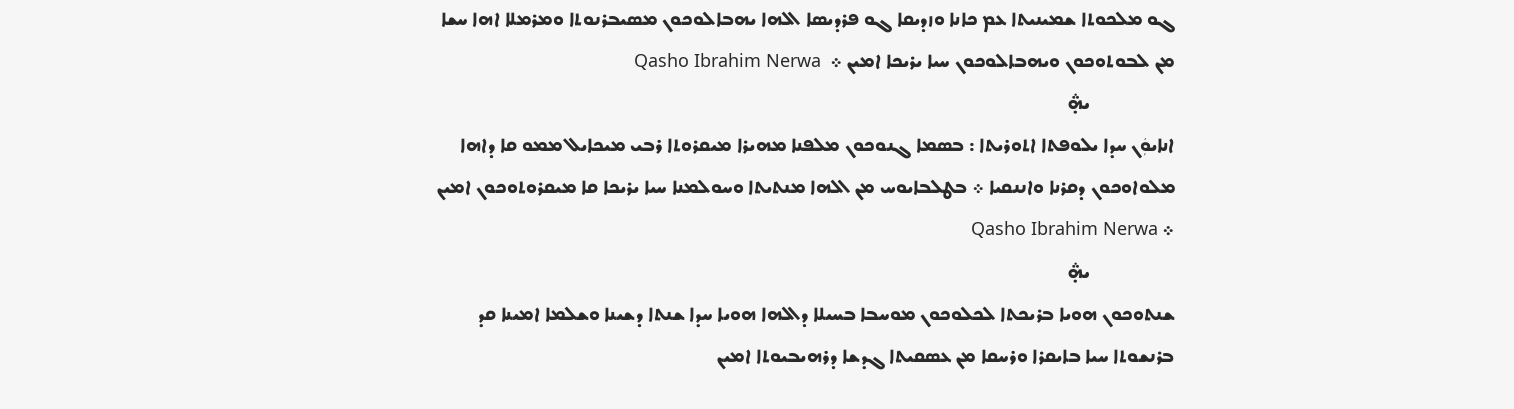ܓܘ ܡܠܟܘܬܐ ܫܡܝܢܝܬܐ ܥܡ ܟܐܢܐ ܘܙܕܝܩܐ ܓܘ ܦܪܕܝܤܐ ܐܠܗܐ ܝܗܒܐܠܘܟܘܢ ܡܤܝܒܪܢܘܬܐ ܘܡܪܡܠܐ ܐܗܐ ܚܫܐ ܡܢ ܠܒܘܬܘܟܘܢ ܘܝܗܒܐܠܘܟܘܢ ܚܝܐ ܝܪܝܟܐ ܐܡܝܢ ܀  Qasho Ibrahim Nerwa
                   ܞ
ܐܢܐܝܘܲܢ ܚܕܐ ܝܠܘܦܬܐ ܐܬܘܪܝܬܐ : ܒܤܡܐ ܓܢܘܟܘܢ ܡܠܦܢܐ ܡܗܝܪܐ ܡܝܩܪܘܬܐ ܪܒܝ ܡܝܟܐܝܠ ܡܡܘ ܩܐ ܕܐܗܐ ܡܠܘܐܘܟܘܢ ܕܩܪܢܐ ܘܐܢܢܩܝܐ ܀ ܒܛܠܒܐܝܘܚ ܡܢ ܐܠܗܐ ܡܢܬܝܬܐ ܘܚܘܠܡܢܐ ܚܝܐ ܝܪܝܟܐ ܩܐ ܡܝܩܪܘܬܘܟܘܢ ܐܡܝܢ ܀ Qasho Ibrahim Nerwa
                   ܞ
ܫܢܬܘܟܘܢ ܗܘܝܐ ܒܪܝܟܬܐ ܠܟܠܘܟܘܢ ܡܘܚܒܐ ܒܚܝܠܐ ܕܐܠܗܐ ܗܘܝܐ ܚܕܐ ܫܢܬܐ ܕܫܝܢܐ ܘܫܠܡܐ ܐܡܝܢܐ ܩܕ ܒܪܢܫܘܬܐ ܚܝܐ ܒܐܝܩܪܐ ܘܪܚܩܐ ܡܢ ܥܣܩܝܬܐ ܓܕܫܐ ܕܪܗܝܒܝܘܬܐ ܐܡܝܢ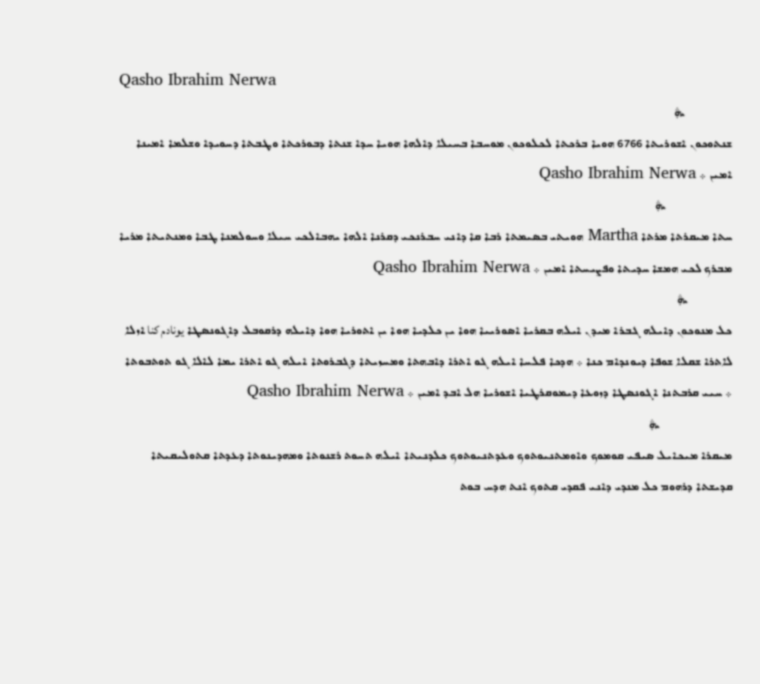Qasho Ibrahim Nerwa
               ܞ
ܫܢܬܘܟܘܢ ܐܫܘܪܝܬܐ 6766 ܗܘܝܐ ܒܪܟܬܐ ܠܟܠܘܟܘܢ ܡܘܚܒܐ ܒܚܝܠܐ ܕܐܠܗܐ ܗܘܝܐ ܚܕܐ ܫܢܬܐ ܕܒܘܪܟܬܐ ܘܛܒܬܐ ܕܚܘܝܕܐ ܘܫܠܡܐ ܐܡܝܢܐ ܐܡܝܢ ܀ Qasho Ibrahim Nerwa
                     ܞ
ܚܬܐ ܡܝܩܪܬܐ ܡܪܬܐ Martha ܗܘܝܬܝ ܒܤܝܡܬܐ ܪܒܐ ܩܐ ܕܐܢܝ ܚܒܪܢܟܝ ܕܩܪܢܐ ܐܠܗܐ ܝܗܒܐܠܟܝ ܚܝܠܐ ܘܚܘܠܡܢܐ ܛܒܐ ܘܡܢܬܝܬܐ ܡܪܝܐ ܡܒܪܟ ܠܟܝ ܗܡܫܐ ܚܕܝܬܐ ܘܦܨܝܚܬܐ ܐܡܝܢ ܀ Qasho Ibrahim Nerwa
              ܞ
ܟܠ ܡܢܘܟܘܢ ܕܐܝܠܗ ܓܒܪܐ ܡܝܕܢ ܐܝܠܗ ܒܩܪܝܐ ܐܣܘܪܝܝܐ ܗܘܐ ܝܢ ܟܠܕܝܐ ܗܘܐ ܝܢ ܐܬܘܪܝܐ ܗܘܐ ܕܐܝܠܗ ܕܪܩܘܒܠ ܕܐܓܘܢܤܛܐ يونادم كنا ܐܙܠܐ ܠܐܬܪܐ ܫܩܠܐ ܫܘܦܐ ܕܝܘܢܕܐܡ ܟܢܐ ܀ ܗܕܟܐ ܦܠܚܐ ܐܝܠܗ ܓܘ ܐܬܪܐ ܕܐܒܗܬܐ ܘܡܚܙܝܬܐ ܕܓܒܪܘܬܐ ܐܝܠܗ ܓܘ ܐܬܪܐ ܝܡܐ ܠܐܠܐ ܓܘ ܬܘܬܒܘܬܐ ܀ ܚܝܝ ܩܪܒܬܢܐ ܐܓܘܢܤܛܐ ܕܙܘܥܐ ܕܝܡܘܩܪܛܝܐ ܐܫܘܪܝܐ ܗܠ ܐܒܕ ܐܡܝܢ ܀ Qasho Ibrahim Nerwa
                       ܞ
ܡܝܩܪܐ ܡܝܟܐܝܠ ܣܝܦܝ ܩܘܡܘܟ ܘܐܘܡܬܢܝܘܬܘܟ ܘܥܕܬܢܝܘܬܘܟ ܟܠܕܢܝܬܐ ܐܝܠܗ ܬܚܘܬ ܪܫܢܘܬܐ ܘܡܗܕܝܢܘܬܐ ܕܥܕܬܐ ܩܬܘܠܝܩܝܬܐ ܩܕܝܫܬܐ ܕܪܗܘܡ ܟܠ ܡܢܕܝ ܕܐܢܝ ܦܩܕܝ ܩܬܘܟ ܐܢܬ ܗܕܚ ܒܘܬ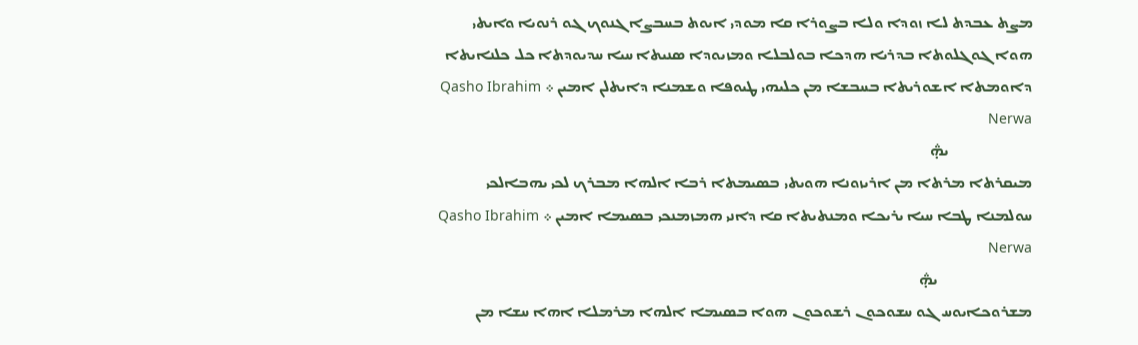ܡܨܬ ܥܒܕܬ ܠܐ ܙܘܕܐ ܘܠܐ ܒܨܘܪܐ ܩܐ ܡܘܕܝ ܐܝܘܬ ܒܚܒܨܐ ܓܢܘܟ ܓܘ ܪܢܘܝܐ ܘܐܝܬܝ ܗܘܐ ܓܘܓܠܘܬܐ ܒܕܪܝܐ ܗܕܟܐ ܒܘܠܒܠܐ ܘܡܙܝܘܕܐ ܤܢܝܬܐ ܚܝܐ ܚܕܝܘܕܬܐ ܟܠ ܟܠܢܐܝܬܐ ܕܐܘܡܬܐ ܐܫܘܪܝܬܐ ܒܚܒܫܐ ܡܢ ܟܠܝܗܝ ܛܝܘܦܐ ܘܫܡܢܐ ܕܐܝܬܠܢ ܐܡܝܢ ܀ Qasho Ibrahim Nerwa
                        ܞ
ܡܝܩܪܬܐ ܡܪܬܐ ܡܢ ܐܪܝܙܘܢܐ ܗܘܝܬܝ ܒܤܝܡܬܐ ܪܒܐ ܐܠܗܐ ܡܒܪܟ ܠܟܝ ܝܗܒܐܠܟܝ ܚܘܠܡܢܐ ܛܒܐ ܚܝܐ ܝܪܝܟܐ ܘܡܢܬܝܬܐ ܩܐ ܕܐܢܝ ܗܡܙܡܢܟܝ ܒܤܝܡܐ ܐܡܝܢ ܀ Qasho Ibrahim Nerwa
                           ܞ
ܡܫܪܘܟܐܝܘܚ ܓܘ ܚܫܘܟܘܢ ܪܫܘܟܘܢ ܗܘܐ ܒܤܝܡܐ ܐܠܗܐ ܡܪܡܠܐ ܐܗܐ ܚܫܐ ܡܢ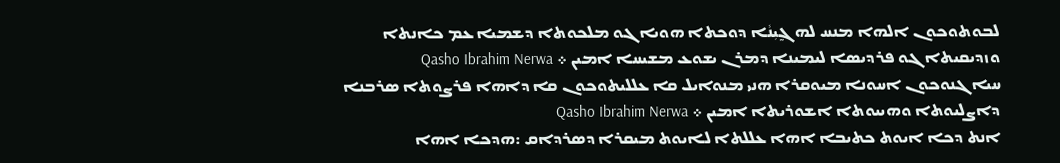ܠܒܘܬܘܟܘܢ ܐܠܗܐ ܡܢܚ ܠܗ ܓ̰ܝܼܢܵܐ ܕܘܟܬܐ ܗܘܝܐ ܓܘ ܡܠܟܘܬܐ ܕܫܡܝܐ ܥܡ ܟܐܢܬܐ ܘܙܕܝܩܝܬܐ ܓܘ ܦܪܕܝܣܐ ܠܝܡܝܢܐ ܕܡܪܢ ܝܫܘܥ ܡܫܝܚܐ ܐܡܝܢ ܀ Qasho Ibrahim Nerwa
ܚܝܐ ܓܢܘܟܘܢ ܐܚܘܢܐ ܡܝܘܩܪܐ ܗܢܝ ܡܢܘܐܝܠ ܩܐ ܥܠܠܝܬܘܟܘܢ ܩܐ ܕܐܗܐ ܦܪܨܘܬܐ ܤܪܒܢܐ ܕܐܨܠܝܘܬܐ ܘܗܝܝܘܬܐ ܐܫܘܪܝܬܐ ܐܡܝܢ ܀ Qasho Ibrahim Nerwa
ܐܢܬ ܕܟܐ ܐܝܘܬ ܟܬܝܒܐ ܐܗܐ ܥܠܠܬܐ ܠܐܝܘܬ ܡܝܩܪܐ ܕܤܪܕܐܩ :ܗܕܟܐ ܐܗܐ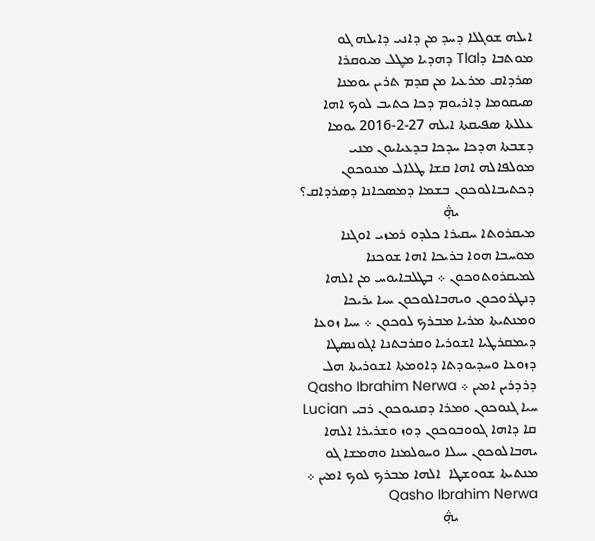ܐܝܠܗ ܫܘܓܠܐ ܕܚܕ ܡܢ ܕܐܢܝ ܕܐܝܠܗ ܓܘ ܡܘܬܒܐ ܕTlal ܕܗܕܝܐ ܡܜܠ ܡܝܘܩܪܐ ܤܪܕܐܩ ܡܪܥܝܐ ܡܢ ܩܕܡ ܬܪܝܢ ܝܘܡܢܐ ܤܝܩܘܡܐ ܕܐܪܝܘܡ ܕܟܐ ܟܬܝܒ ܠܘܟ ܐܗܐ ܥܠܠܬܐ ܤܦܝܩܬܐ ܐܝܠܗ 27-2-2016 ܝܘܡܐ ܕܫܒܬܐ ܗܕܟܐ ܚܕܟܐ ܒܕܥܝܐܝܘܢ ܡܢܝ ܡܘܠܦܐܠܗ ܐܗܐ ܩܫܐ ܛܠܐܠ ܡܢܘܟܘܢ ܕܟܬܝܒܐܠܘܟܘܢ ܒܫܡܐ ܕܡܤܟܐܢܐ ܕܣܪܕܐܩ؟
                     ܞ
ܡܝܩܪܘܬܐ ܚܩܝܪܐ ܟܠܕܘ ܪܡܙܝ ܐܘܓܢܐ ܡܘܚܒܐ ܗܘܐ ܒܪܝܟܐ ܐܗܐ ܫܘܟܢܐ ܠܡܝܩܪܘܬܘܟܘܢ ܀ ܒܛܠܒܐܝܘܚ ܡܢ ܐܠܗܐ ܕܢܛܪܘܟܘܢ ܘܝܗܒܐܠܘܟܘܢ ܚܝܐ ܝܪܝܟܐ ܘܡܢܬܝܬܐ ܡܪܝܐ ܡܒܪܟ ܠܘܟܘܢ ܀ ܚܝܐ ܙܘܥܐ ܕܝܡܩܪܛܝܐ ܐܫܘܪܝܐ ܘܩܪܒܬܢܐ ܐܓܘܢܤܛܐ ܕܙܘܥܐ ܘܚܕܝܘܕܬܐ ܕܐܘܡܬܐ ܐܫܘܪܝܬܐ ܗܠ ܕܪܕܪܝܢ ܐܡܝܢ ܀ Qasho Ibrahim Nerwa
ܚܝܐ ܓܢܘܟܘܢ ܘܡܪܐ ܕܩܢܝܘܟܘܢ ܪܒܝ Lucian  ܩܐ ܕܐܗܐ ܓܘܘܒܘܟܘܢ ܕܘܙ ܘܫܪܝܪܐ ܐܠܗܐ ܝܗܒܐܠܘܟܘܢ ܚܝܠܐ ܘܚܘܠܡܢܐ ܘܗܡܫܐ ܓܘ ܡܢܬܝܬܐ ܫܘܘܫܛܐ  ܐܠܗܐ ܡܒܪܟ ܠܘܟ ܐܡܝܢ ܀ Qasho Ibrahim Nerwa
                      ܞ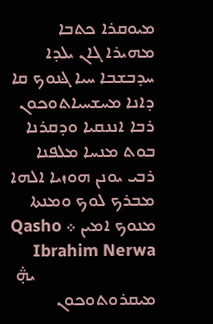ܡܝܘܩܪܐ ܟܬܒܐ ܡܗܝܪܐ ܓܐܢ ܝܠܕܐ ܚܕܒܫܒܐ ܚܝܐ ܔܢܘܟ ܩܐ ܕܐܢܐ ܡܚܫܚܝܐܬܘܟܘܢ ܪܒܐ ܐܢܢܩܝܐ ܘܕܩܪܢܐ ܒܘܬ ܡܢܚܐ ܡܠܦܢܐ ܪܒܝ ܝܘܢܢ ܗܘܙܝܐ ܐܠܗܐ ܡܒܪܟ ܠܘܟ ܘܡܢܬܐ ܡܢܘܟ ܐܡܝܢ ܀ Qasho Ibrahim Nerwa
                            ܞ
ܡܝܩܪܘܬܘܟܘܢ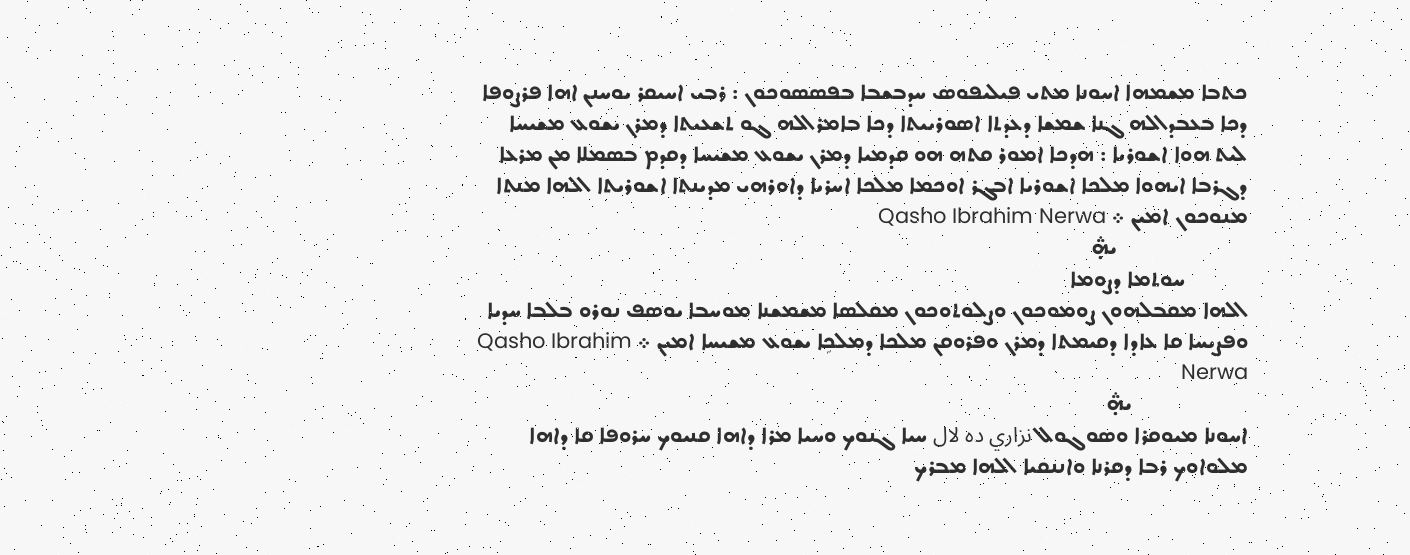ܟܬܒܐ ܡܫܡܗܐ ܐܚܘܢܐ ܡܬܝ ܦܝܠܝܦܘܣ ܚܕܒܫܒܐ ܒܦܣܣܘܟܘܢ : ܪܒܝ ܐܚܝܩܪ ܝܘܚܢܢ ܐܗܐ ܦܪܨܘܦܐ ܕܟܐ ܒܥܒܕܐܠܗ ܓܢܐ ܫܡܫܐ ܕܥܕܬܐ ܐܣܘܪܝܝܬܐ ܕܟܐ ܒܐܡܪܐܠܗ ܓܘ ܬܫܥܝܬܐ ܕܡܪܢ ܝܫܘܥ ܡܫܝܚܐ ܠܝܬ ܗܘܐ ܐܫܘܪܝܐ : ܗܕܟܐ ܐܡܘܪ ܩܬܗ ܗܘ ܩܕܡܝܐ ܕܡܪܢ ܝܫܘܥ ܡܫܝܚܐ ܕܩܕܡ ܒܤܡܠܐ ܡܢ ܡܪܥܐ ܕܓܪܒܐ ܐܝܗܘܐ ܡܠܟܐ ܐܫܘܪܝܐ ܐܒܓܪ ܐܘܟܡܐ ܡܠܟܐ ܐܚܪܝܐ ܕܐܘܪܗܝ ܡܕܝܢܬܐ ܐܫܘܪܝܬܐ ܐܠܗܐ ܡܢܬܐ ܡܢܘܟܘܢ ܐܡܝܢ ܀ Qasho Ibrahim Nerwa
                         ܞ
            ܚܘܬܡܐ ܕܨܘܡܐ
ܐܠܗܐ ܡܩܒܠܗܘܢ ܨܘܡܘܟܘܢ ܘܨܠܘܬܘܟܘܢ ܡܩܠܤܐ ܡܫܡܫܢܐ ܡܘܚܒܐ ܝܘܤܦ ܢܘܪܘ ܒܠܒܐ ܚܕܝܐ ܘܦܨܝܚܐ ܩܐ ܥܐܕܐ ܕܩܝܡܬܐ ܕܡܪܢ ܘܦܪܘܩܢ ܡܠܟܐ ܕܡܠܟܹܐ ܝܫܘܥ ܡܫܝܚܐ ܐܡܝܢ ܀ Qasho Ibrahim Nerwa
                      ܞ
ܐܚܘܢܐ ܡܝܘܩܪܐ ܘܣܘܓܘܠ نزاري ده لال ܚܝܐ ܓܢܘܟ ܘܚܝܐ ܡܪܐ ܕܐܗܐ ܩܢܝܘܟ ܚܪܘܦܐ ܩܐ ܕܐܗܐ ܡܠܘܐܘܟ ܪܒܐ ܕܩܪܢܐ ܘܐܢܢܩܝܐ ܐܠܗܐ ܡܒܪܟ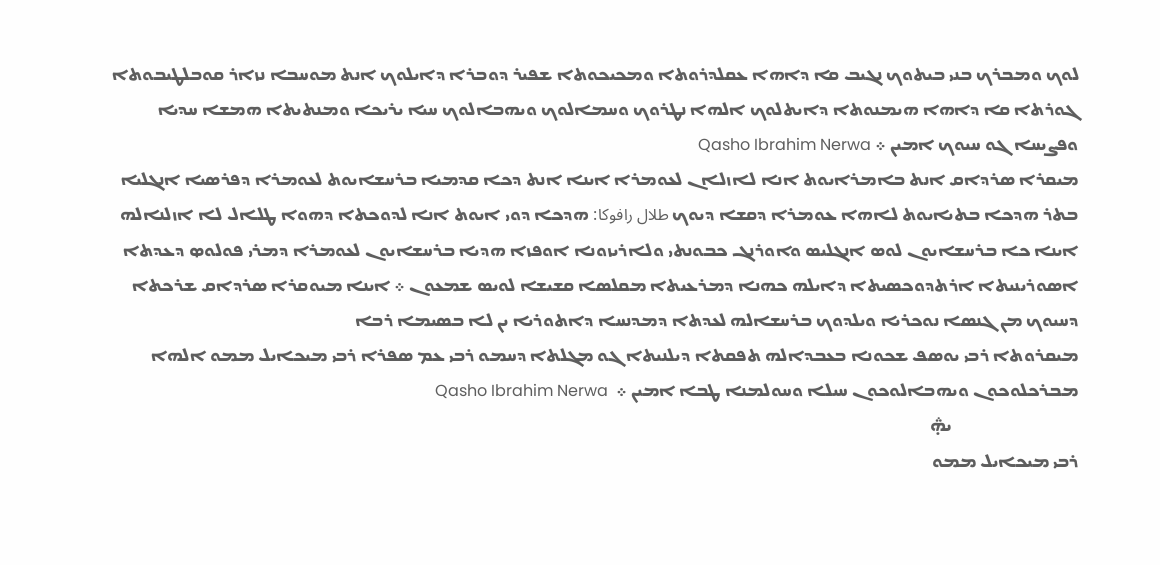ܠܘܟ ܘܡܒܪܟ ܒܢܝ ܒܝܬܘܟ ܢܓܝܒ ܩܐ ܕܐܗܐ ܥܩܠܕܪܘܬܐ ܘܡܟܝܟܘܬܐ ܫܦܝܪ ܕܘܒܪܐ ܕܐܝܠܘܟ ܐܢܬ ܡܘܚܒܐ ܢܙܐܪ ܩܘܒܠܛܝܒܘܬܐ ܓܘܪܬܐ ܩܐ ܕܐܗܐ ܗܝܡܢܘܬܐ ܕܐܝܬܠܘܟ ܐܠܗܐ ܢܛܪܘܟ ܘܚܡܐܠܘܟ ܘܝܗܒܐܠܘܟ ܚܝܐ ܝܪܝܟܐ ܘܡܢܬܝܬܐ ܗܡܫܐ ܚܕܝܐ ܘܦܨܝܚܐ ܓܘ ܚܝܘܟ ܐܡܝܢ ܀ Qasho Ibrahim Nerwa
ܡܝܩܪܐ ܤܪܕܐܩ ܐܢܬ ܒܐܡܪܐܝܘܬ ܐܢܐ ܠܐܙܠܐܢ ܠܥܘܡܪܐ ܐܝܢܐ ܐܢܬ ܕܟܐ ܩܕܡܝܐ ܒܪܚܫܐܝܘܬ ܠܥܘܡܪܐ ܕܦܪܣܝܐ ܐܢܓܠܝܐ ܒܬܪ ܗܕܟܐ ܒܬܝܐܝܘܬ ܠܐܗܐ ܥܘܡܪܐ ܕܩܫܐ ܕܝܘܟ طلال رافوكا: ܗܕܟܐ ܕܘܝ ܐܝܘܬ ܐܢܐ ܠܕܘܟܬܐ ܕܗܘܐ ܛܠܐܠ ܠܐ ܐܙܠܢܐܠܗ ܐܝܢܐ ܟܐ ܒܪܚܫܐܝܘܢ ܠܘܣ ܐܢܓܠܝܤ ܘܐܘܪܢܓ ܟܒܘܢܬܝ ܘܠܐܪܝܙܘܢܐ ܐܘܦܙܐ ܗܕܝܐ ܒܪܚܫܐܝܘܢ ܠܥܘܡܪܐ ܕܡܪܝ ܦܘܠܘܤ ܕܥܕܬܐ ܐܣܘܪܝܢܝܬܐ ܐܪܬܕܘܟܤܝܬܐ ܕܐܝܠܗ ܟܗܢܐ ܕܡܪܥܝܬܐ ܡܩܠܣܐ ܩܫܝܫܐ ܠܘܝܣ ܫܡܥܘܢ ܀ ܐܝܢܐ ܡܝܘܩܪܐ ܤܪܕܐܩ ܫܪܟܬܐ ܕܚܝܘܟ ܡܢ ܓܢܤܐ ܢܘܟܪܝܐ ܘܝܠܕܘܟ ܒܪܚܫܐܠܗ ܠܥܕܬܐ ܕܡܕܢܚܐ ܕܐܬܘܪܝܐ ܝܢ ܠܐ ܒܣܝܡܐ ܪܒܐ
ܡܝܩܪܘܬܐ ܪܒܝ ܝܘܤܦ ܫܟܘܢܐ ܒܥܒܕܐܠܗ ܬܦܩܬܐ ܕܝܠܢܝܬܐ ܓܘ ܡܓܠܬܐ ܕܚܡܘ ܪܒܝ ܥܡ ܣܦܪܐ ܪܒܝ ܡܝܟܐܝܠ ܡܡܘ ܐܠܗܐ ܡܒܪܟܠܘܟܘܢ ܘܝܗܒܐܠܘܟܘܢ ܚܝܠܐ ܘܚܘܠܡܢܐ ܛܒܐ ܐܡܝܢ ܀  Qasho Ibrahim Nerwa
                                ܞ
ܪܒܝ ܡܝܟܐܝܠ ܡܡܘ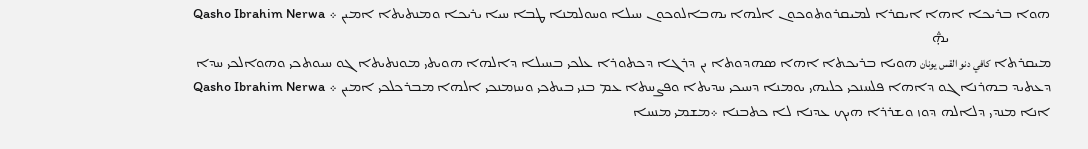ܗܘܐ ܒܪܝܟܐ ܐܗܐ ܐܝܩܪܐ ܠܡܝܩܪܘܬܘܟܘܢ ܐܠܗܐ ܝܗܒܐܠܘܟܘܢ ܚܝܠܐ ܘܚܘܠܡܢܐ ܛܒܐ ܚܝܐ ܝܪܝܟܐ ܘܡܢܬܝܬܐ ܐܡܝܢ ܀ Qasho Ibrahim Nerwa
                            ܞ
ܡܝܩܪܬܐ كافي دنو القس يونان ܗܘܝܐ ܒܪܝܟܬܐ ܐܗܐ ܤܗܕܘܬܐ ܝܢ ܕܪܓܐ ܕܟܬܘܪܐ ܥܠܟܝ ܒܚܝܠܐ ܕܐܠܗܐ ܗܘܝܬܝ ܡܘܢܬܝܬܐ ܓܘ ܚܝܘܬܟܝ ܘܗܘܐܠܟܝ ܚܕܐ ܕܥܬܝܕ ܒܗܪܢܐ ܓܘ ܕܐܗܐ ܦܠܚܢܟܝ ܟܠܝܗܝ ܝܘܡܢܐ ܕܚܝܟܝ ܚܕܝܬܐ ܘܦܨܚܬܐ ܥܡ ܒܢܝ ܒܝܬܟܝ ܘܚܙܡܢܟܝ ܐܠܗܐ ܡܒܪܟܠܟܝ ܐܡܝܢ ܀ Qasho Ibrahim Nerwa
ܐܢܐ ܡܢܕܝ ܕܠܐܠܗ ܕܘܙ ܘܫܪܪܐ ܗܝܟ ܥܕܢܐ ܠܐ ܟܬܒܢܐ ܀ܡܫܡܝ ܡܢܚܐ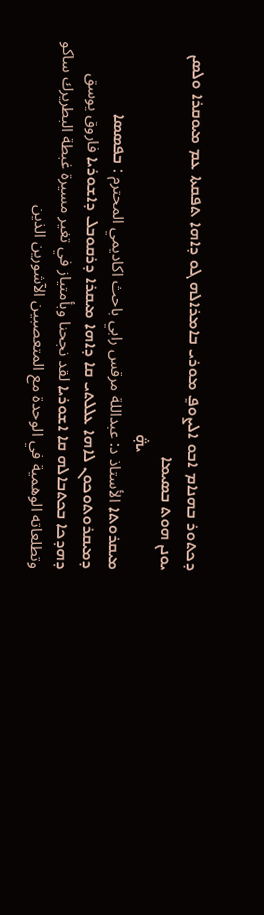ܕܟܬܘܪ ܒܗܢܐܡ ܐܒܘ ܐܠܨܘܦ̰ ܡܘܪܝ ܒܐܡܪܐܠܗ ܓܘ ܕܐܗܐ ܬܦܩܬܐ ܥܡ ܡܝܘܩܪܐ ܘܠܣܢ ܝܘܢܢ ܗܘܬ ܒܤܝܡܐ
                             ܞ
ܡܝܩܪܘܬܐ الأستاذ د: عبداللة مرقس رابي باحث اكاديمي المحترم : ܒܦܣܣܐ ܕܡܝܩܪܘܬܘܟܘܢ ܠܐܗܐ ܥܠܠܬܝ ܩܐ ܕܐܗܐ ܡܝܩܪܐ ܕܪܩܘܒܠ ܕܐܫܘܪܝܐ فاروق يوسق ܕܗܕܟܐ ܒܟܬܒܐܠܗ ܩܐ ܐܫܘܪܝܐ لقد نجحنا وبأمتياز في تغير مسيرة غبطة البطريرك ساكو وتطلعاته الوهمية في الوحدة مع المتعصبين الآشورين الذين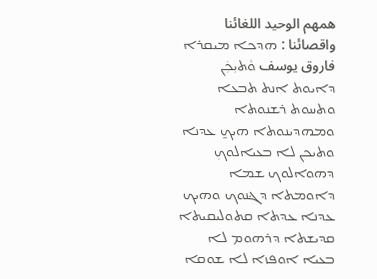همهم الوحيد اللغائنا واقصائنا : ܗܕܟܐ ܡܝܩܪܐ فاروق يوسف ܘܵܬܝܼܟܲܢ ܕܐܝܘܬ ܐܢܬ ܬܒܥܐ ܘܬܚܘܬ ܪܫܢܘܬܐ ܘܡܗܕܝܢܘܬܐ ܗܝܟ̰ ܥܕܢܐ ܘܬܝܟܢ ܠܐ ܒܥܝܐܠܘܟܼ ܕܗܘܐܠܘܟ ܫܡܐ ܕܐܘܡܬܐ ܕܔܢܘܟ ܘܗܝܟ ܥܕܢܐ ܥܕܬܐ ܩܬܘܠܝܩܝܬܐ ܩܕܝܫܬܐ ܕܪܗܘܡ ܠܐ ܒܥܝܐ ܐܘܦܙܐ ܠܐ ܫܘܩܐ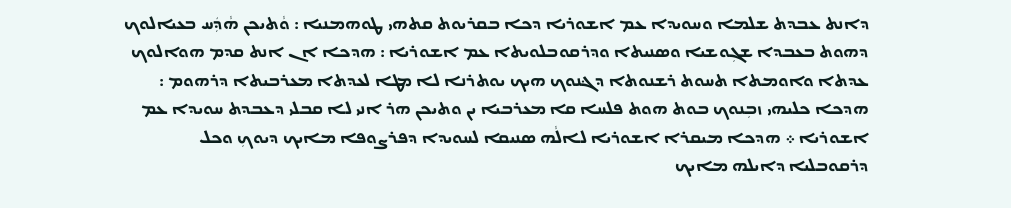ܕܐܢܬ ܥܒܕܬ ܫܠܡܐ ܘܚܘܝܕܐ ܥܡ ܐܫܘܪܝܐ ܕܟܐ ܒܩܪܝܘܬ ܩܬܗܝ ܛܘܗܡܢܝܐ : ܘܵܬܝܟܢ ܗܵܕܲܚ ܒܥܝܐܠܘܟ ܕܗܘܬ ܒܥܒܕܐ ܫܓܼܘܫܝܐ ܘܣܢܝܬܐ ܘܕܪܩܘܒܠܘܝܬܐ ܥܡ ܐܫܘܪܝܐ : ܗܕܟܐ ܐܢ ܐܢܬ ܩܕܡ ܗܘܐܠܘܟ ܥܕܬܐ ܘܐܘܡܬܐ ܬܚܘܬ ܪܫܢܘܬܐ ܕܔܢܘܟ ܗܝܟ ܝܘܬܪܢܐ ܠܐ ܡܛܐ ܠܥܕܬܐ ܡܥܪܒܝܬܐ ܕܪܗܘܡ : ܗܕܟܐ ܟܠܝܗܝ ܙܒܼܢܘܟ ܒܘܬ ܗܘܬ ܦܠܚܐ ܩܐ ܡܥܪܒܝܐ ܝܢ ܘܬܝܟܢ ܗܪ ܐܢܝ ܠܐ ܩܒܠܝ ܕܥܒܕܬ ܚܘܝܕܐ ܥܡ ܐܫܘܪܝܐ ܀ ܗܕܟܐ ܡܝܩܪܐ ܐܫܘܪܝܐ ܠܐܠܵܗ ܣܢܝܩܐ ܠܚܘܝܕܐ ܕܦܪܨܘܦܐ ܡܐܝܟ ܕܝܘܟܼ ܘܟܠ ܕܪܩܘܒܠܝܐ ܕܐܝܠܗ ܡܐܝܟ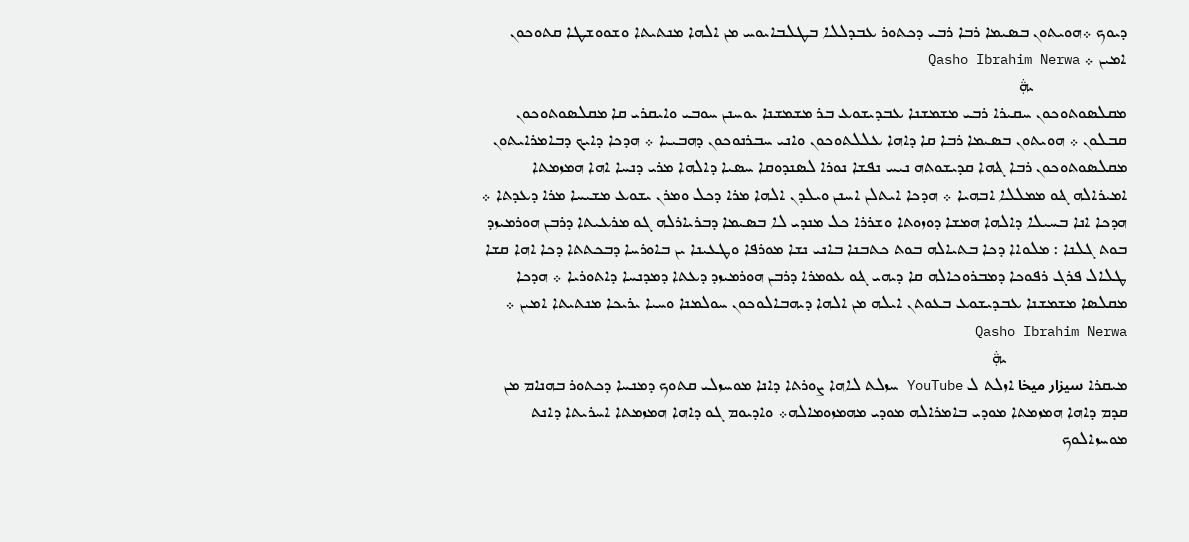ܕܝܘܟ ܀ܗܘܝܬܘܢ ܒܣܝܡܐ ܪܒܐ ܪܒܝ ܕܟܬܘܪ ܥܒܕܠܠܐ ܒܛܠܒܐܝܘܚ ܡܢ ܐܠܗܐ ܡܢܬܝܬܐ ܘܫܘܘܫܛܐ ܩܬܘܟܘܢ ܐܡܝܢ ܀ Qasho Ibrahim Nerwa
                     ܞ
ܡܩܠܣܘܬܘܟܘܢ ܚܩܝܪܐ ܪܒܝ ܡܫܡܫܢܐ ܥܒܕܝܫܘܥ ܒܪ ܡܫܡܫܢܐ ܝܘܚܢܢ ܚܘܒܝ ܘܐܝܩܪܝ ܩܐ ܡܩܠܣܘܬܘܟܘܢ ܩܒܠܘܢ ܀ ܗܘܝܬܘܢ ܒܣܝܡܐ ܪܒܐ ܩܐ ܕܐܗܐ ܥܠܠܬܘܟܘܢ ܘܐܢܝ ܚܒܪܢܘܟܘܢ ܕܗܒܝܝܐ ܀ ܗܕܟܐ ܕܐܝܟ ܕܒܐܡܪܐܝܬܘܢ ܡܩܠܣܘܬܘܟܘܢ ܪܒܐ ܔܗܐ ܩܕܝܫܘܬܗ ܢܝܚ ܢܦܫܐ ܢܘܪܐ ܠܤܢܕܘܩܐ ܚܤܝܐ ܕܐܠܗܐ ܡܪܝ ܕܢܚܐ ܐܗܐ ܗܡܙܡܬܐ ܐܡܝܪܐܠܗ ܔܘ ܡܡܠܠܐ ܐܒܗܝܐ ܀ ܗܕܟܐ ܐܝܬܠܢ ܐܚܢܢ ܘܝܠܕܢ ܐܠܗܐ ܡܪܐ ܕܟܠ ܘܡܪܢ ܝܫܘܥ ܡܫܝܚܐ ܡܪܐ ܕܥܕܬܐ ܀ ܗܕܟܐ ܐܢܐ ܒܚܝܠܐ ܕܐܠܗܐ ܗܡܫܐ ܕܘܙܘܬܐ ܘܫܪܪܐ ܟܠ ܡܢܕܝ ܠܐ ܒܤܝܡܐ ܕܒܪܝܐܪܠܗ ܓܘ ܡܪܥܝܬܐ ܕܪܒܢ ܗܘܪܡܝܙܕ ܒܘܬ ܓܠܢܐ : ܡܠܘܐܐ ܕܟܐ ܒܬܝܐܠܗ ܒܘܬ ܟܬܒܢܐ ܒܐܢܝ ܢܫܐ ܡܘܪܦܐ ܘܛܥܝܢܐ ܝܢ ܒܐܘܪܚܐ ܕܒܟܬܬܐ ܕܟܐ ܐܗܐ ܩܫܐ ܛܠܐܠ ܦܪܓ ܪܦܘܟܐ ܕܡܒܪܘܟܐܠܗ ܩܐ ܕܝܗܝ ܔܘ ܥܘܡܪܐ ܕܪܒܢ ܗܘܪܡܝܙܕ ܕܥܬܐ ܕܡܕܢܚܐ ܕܐܬܘܪܝܐ ܀ ܗܕܟܐ ܡܩܠܤܐ ܡܫܡܫܢܐ ܥܒܕܝܫܘܥ ܒܥܘܬܢ ܐܝܠܗ ܡܢ ܐܠܗܐ ܕܝܗܒܐܠܘܟܘܢ ܚܘܠܡܢܐ ܘܚܝܐ ܝܪܝܟܐ ܡܢܬܝܬܐ ܐܡܝܢ ܀   Qasho Ibrahim Nerwa
                           ܞ
ܡܝܩܪܐ سيزار ميخا ܐܙܠܬ ܠ YouTube ܚܙܠܬ ܠܐܗܐ ܨܘܪܬܐ ܕܐܢܐ ܡܘܚܙܠܝ ܩܬܘܟ ܕܡܢܚܐ ܕܟܬܘܪ ܒܗܢܐܡ ܡܢ ܩܕܡ ܕܐܗܐ ܗܡܙܡܬܐ ܡܘܕܝ ܒܐܡܪܐܠܗ ܡܘܕܝ ܡܗܡܙܘܡܐܠܗ܀ ܘܐܕܝܘܡ ܓܘ ܕܐܗܐ ܗܡܙܡܬܐ ܐܚܪܝܬܐ ܕܐܢܬ ܡܘܚܙܐܠܘܟ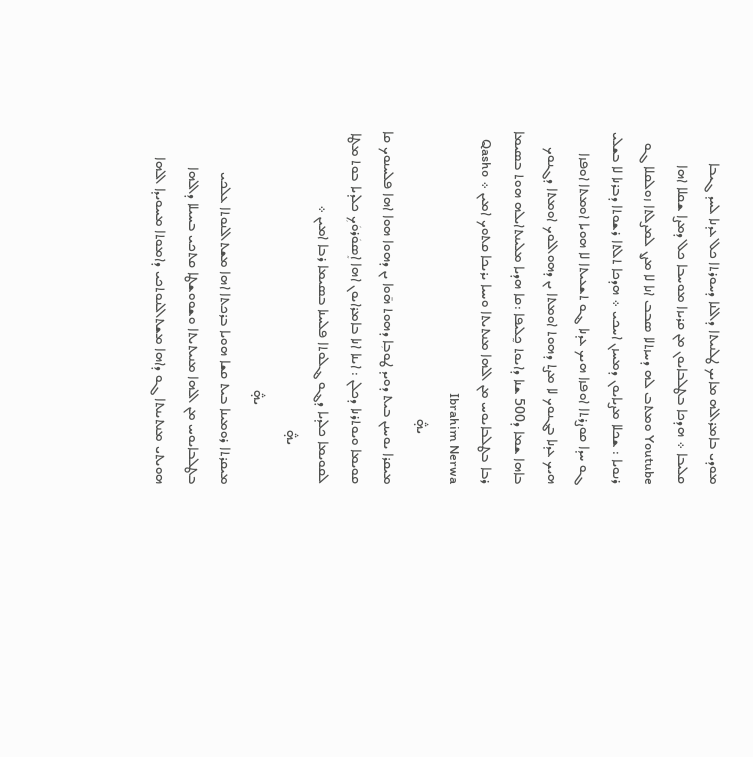ܡܘܕܝ ܒܐܡܪܐܠܗ ܡܐܝܟ ܛܠܢܝܬܐ ܕܐܠܢܐ ܕܚܘܪܬܐ ܟܠ ܥܕܢܐ ܠܚܕ ܓܝܒܐ ܩܠܝܒܐ ܀ ܗܕܟܐ ܒܛܠܒܐܝܘܢ ܡܢ ܩܪܝܙܐ ܡܘܚܒܐ ܟܠ ܕܡܨܐ ܫܩܠܐ ܐܗܐ Youtube ܘܡܬܒ ܠܗ ܕܚܙܬܠܐ ܣܒܒ ܐܢܐ ܠܐ ܡܨܢ ܠܡܨܠܬܐ ܙܘܠܩܠܐ ܓܘ ܪܢܘܝܐ : ܫܟܠܐ ܡܨܝܐܝܘܢ ܕܡܚܙܢ ܐܚܟܝ ܀ ܗܕܟܐ ܬܠܬܐ ܪܫܘܬܐ ܕܒܪܢܐ ܠܐ ܒܫܠܝ ܓܘ ܚܕܐ ܩܘܨܪܬܐ ܐܘܦܙܐ ܗܝܟ ܥܕܢܐ ܔܘ ܬܫܥܝܬܐ ܠܐ ܗܘܝܐ ܐܘܡܬܐ ܐܘܦܙܐ ܗܝܟ ܥܕܢܐ ܒܔܢܘܟ ܠܐ ܡܨܬ ܕܗܘܬ ܐܘܡܬܐ ܝܢ ܕܗܘܐܠܘܟ ܐܘܡܬܐ ܕܓܢܘܟ ܒܐܗܐ ܫܡܐ ܕ500 ܫܢܐ ܕܐܝܘܬ ܟ̰ܠܝܦܐ :ܩܐ ܗܕܝܐ ܡܠܝܢܬܐܝܠܗ ܗܘܬ ܒܣܝܡܐ ܪܒܐ ܒܛܠܒܐܝܘܚ ܡܢ ܐܠܗܐ ܡܢܬܝܬܐ ܘܚܝܐ ܝܪܝܟܐ ܩܬܘܟ ܐܡܝܢ ܀ Qasho Ibrahim Nerwa
              ܞ
ܡܝܩܪܐ ܝܘܚܢܢ ܒܝܬ ܕܘܝܕ ܛܘܒܼܐ ܕܗܘܬ ܗ̄ܘܐ ܝܢ ܕܗܘܐ ܗܘܐ ܐܗܐ ܦܠܚܢܘܟ ܩܐ ܩܘܝܡܐ ܘܝܘܬܪܢܐ ܕܟܠܢ : ܐܝܢܐ ܐܢܐ ܒܐܡܪܐܝܘܢ ܐܗܐ ܐܸܣܘܿܪܘܿܟܼ ܟܠܕܝܐ ܒܘܬ ܡܛܐ ܠܩܘܝܡܐ ܟܠܕܝܐ ܕܔܘ ܔܠܘܬܐ ܦܠܚܢܐ ܒܣܝܡܐ ܪܒܐ ܐܡܝܢ ܀
           ܞ
                      ܞ
ܡܝܩܪܬܐ ܪܘܡܝܢܐ ܒܝܬ ܩܫܐ ܗܘܝܐ ܒܪܟܬܐ ܐܗܐ ܡܫܬܐܠܢܘܬܐ ܥܠܟܝ ܒܛܠܒܐܝܘܚ ܡܢ ܐܠܗܐ ܡܢܝܬܝܬܐ ܘܫܘܘܫܛܐ ܩܬܟܝ ܒܚܝܠܐ ܕܐܠܗܐ ܗܘܝܬܝ ܡܢܬܝܢܬܐ ܓܘ ܕܐܗܐ ܡܫܬܐܠܢܘܬܟܝ ܕܐܡܘܬܐ ܡܚܘܝܕܐ ܐܠܗܐ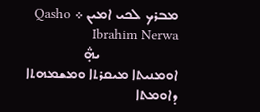ܡܒܪܟ ܠܟܝ ܐܡܝܢ ܀ Qasho Ibrahim Nerwa
                      ܞ
ܐܘܡܢܝܬܐ ܡܝܩܪܬܐ ܘܡܫܡܗܬܐ ܕܐܘܡܬܐ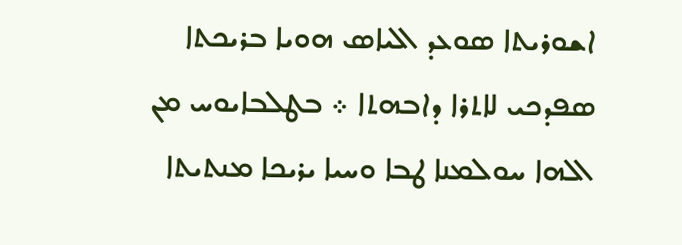ܐܫܘܪܝܬܐ ܣܘܥܕ ܐܠܝܐܣ ܗܘܝܐ ܒܪܝܟܬܐ ܤܦܕܟܝ ܠܐܬܪܐ ܕܐܒܗܬܐ ܀ ܒܛܠܒܐܝܘܚ ܡܢ ܐܠܗܐ ܚܘܠܡܢܐ ܛܒܐ ܘܚܝܐ ܝܪܝܟܐ ܡܢܬܝܬܐ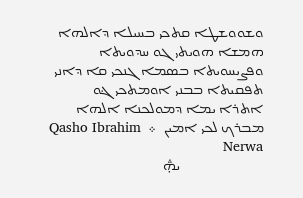ܘܫܘܘܫܛܐ ܩܬܟܝ ܒܚܝܠܐ ܕܐܠܗܐ ܗܡܫܐ ܗܘܝܬܝ ܓܘ ܚܕܘܝܬܐ ܘܦܨܝܚܘܝܬܐ ܒܣܡܐ ܓܢܟܝ ܩܐ ܕܐܢܝ ܬܦܩܝܬܐ ܒܒܢܝ ܐܘܡܬܟܝ ܔܘ ܐܬܪܐ ܝܡܐ ܕܡܘܠܟܢܐ ܐܠܗܐ ܡܒܪܟ ܠܟܝ ܐܡܝܢ  ܀  Qasho Ibrahim Nerwa
                       ܞ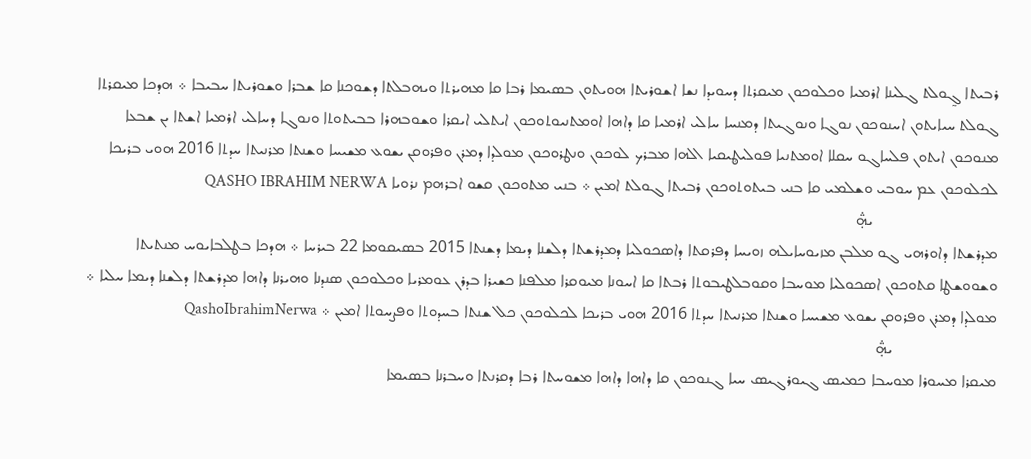ܪܒܝܬܐ ܓ̰ܘܠܬ ܓܠܝܢܐ ܐܪܡܝܐ ܘܟܠܘܟܘܢ ܡܝܩܪܬܐ ܕܚܘܝܕܐ ܢܫܐ ܐܫܘܪܝܬܐ ܗܘܝܬܘܢ ܒܣܝܡܐ ܪܒܐ ܩܐ ܡܗܝܪܬܐ ܘܝܗܒܠܬܐ ܕܫܘܟܢܐ ܩܐ ܫܒܪܐ ܘܫܘܪܝܬܐ ܚܒܝܒܐ ܀ ܗܕܟܐ ܡܝܩܪܬܐ ܓܘܠܬ ܚܝܐܝܬܘܢ ܐܚܢܘܟܘܢ ܢܘܓܐ ܘܢܘܓܝܬܐ ܕܡܢܚܐ ܚܐܠܝ ܐܪܡܝܐ ܩܐ ܕܐܗܐ ܐܘܡܬܢܝܘܬܘܟܘܢ ܐܝܬܠܝ ܐܝܩܪܐ ܘܫܘܒܗܪܐ ܒܒܝܬܘܬܐ ܘܢܘܓܐ ܕܚܐܠܝ ܐܪܡܝܐ ܐܫܬܐ ܝܢ ܫܒܥܐ ܡܢܘܟܘܢ ܐܝܬܘܢ ܦܠܚܐܓܘ ܚܩܠܐ ܐܘܡܬܢܝܐ ܦܘܠܝܜܝܩܝܐ ܐܠܗܐ ܡܒܪܟ ܠܘܟܘܢ ܘܢܛܪܘܟܘܢ ܡܘܠܕܐ ܕܡܪܢ ܘܦܪܘܩܢ ܝܫܘܥ ܡܫܝܚܐ ܘܫܢܬܐ ܡܪܢܝܬܐ ܚܕܬܐ 2016 ܗܘܝ ܒܪܝܟܐ ܠܟܠܘܟܘܢ ܥܡ ܚܘܒܝ ܘܫܠܡܝ ܩܐ ܒܢܝ ܒܝܬܘܬܘܟܘܢ ܪܒܝܬܐ ܓܘܠܬ ܐܡܝܢ ܀ ܒܢܝ ܡܬܘܟܘܢ ܩܫܘ ܐܒܪܗܡ ܢܪܘܝܐ QASHO IBRAHIM NERWA
                              ܞ
ܡܕܪܫܬܐ ܕܐܘܪܗܝ ܓܘ ܡܠܒܢ ܡܙܝܘܚܐܝܠܗ ܙܘܝܚܐ ܕܦܪܩܬܐ ܕܐܣܟܘܠܝܐ ܕܡܕܪܫܬܐ ܕܠܫܢܐ ܕܝܡܐ ܕܫܢܬܐ 2015 ܒܤܝܩܘܡܐ 22 ܒܝܪܚܐ ܀ ܗܕܟܐ ܒܛܠܒܐܝܘܚ ܡܢܬܝܬܐ ܘܫܘܘܫܛܐ ܩܬܘܟܘܢ ܐܣܟܘܠܝܐ ܡܘܚܒܐ ܘܩܘܒܠܛܝܒܘܬܐ ܪܒܬܐ ܩܐ ܐܚܘܢܐ ܡܝܘܩܪܐ ܡܠܦܢܐ ܟܫܝܪܐ ܒܕܪܢ ܥܘܡܪܝܐ ܘܟܠܘܟܘܢ ܣܢܕܢܐ ܘܗܝܪܢܐ ܕܐܗܐ ܡܕܪܫܬܐ ܕܠܫܢܐ ܕܝܡܐ ܚܠܝܐ ܀ ܡܘܠܕܐ ܕܡܪܢ ܘܦܪܘܩܢ ܝܫܘܥ ܡܫܝܚܐ ܘܫܢܬܐ ܡܪܢܝܬܐ ܚܕܬܐ 2016 ܗܘܝ ܒܪܝܟܐ ܠܟܠܘܟܘܢ ܟܠ ܫܢܬܐ ܒܚܕܘܬܐ ܘܦܨܚܘܬܐ ܐܡܝܢ ܀ QashoIbrahimNerwa
                         ܞ
ܡܝܩܪܐ ܡܚܘܪܐ ܡܘܚܒܐ ܟܡܝܣ ܓܝܘܪܓܝܣ ܚܝܐ ܓܢܘܟܘܢ ܩܐ ܕܐܗܐ ܕܐܗܐ ܡܫܘܚܬܐ ܪܒܐ ܕܩܪܢܬܐ ܘܚܒܪܢܐ ܒܤܝܡܐ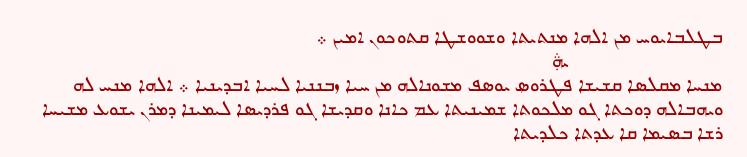ܒܛܠܒܐܝܘܚ ܡܢ ܐܠܗܐ ܡܢܬܝܬܐ ܘܫܘܘܫܛܐ ܩܬܘܟܘܢ ܐܡܝܢ ܀
                              ܞ
ܡܢܚܐ ܡܩܠܤܐ ܩܫܝܫܐ ܦܛܪܘܤ ܝܘܤܦ ܡܫܘܢܐܠܗ ܡܢ ܚܝܐ ܙܒܢܢܝܐ ܠܚܝܐ ܐܒܕܝܢܝܐ ܀ ܐܠܗܐ ܡܢܚ ܠܗ ܘܝܗܒܐܠܗ ܕܘܟܬܐ ܓܘ ܡܠܟܘܬܐ ܫܡܝܢܝܬܐ ܥܡ ܟܐܢܐ ܘܩܕܝܫܐ ܓܘ ܦܪܕܝܤܐ ܠܝܡܝܢܐ ܕܡܪܢ ܝܫܘܥ ܡܫܝܚܐ ܪܫܐ ܒܤܝܡܐ ܩܐ ܥܕܬܐ ܟܠܕܝܬܐ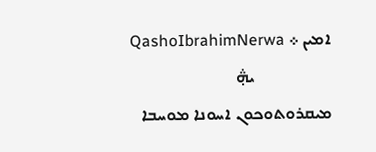ܐܡܝܢ ܀ QashoIbrahimNerwa
                   ܞ
ܡܝܩܪܘܬܘܟܘܢ ܐܚܘܢܐ ܡܘܚܒܐ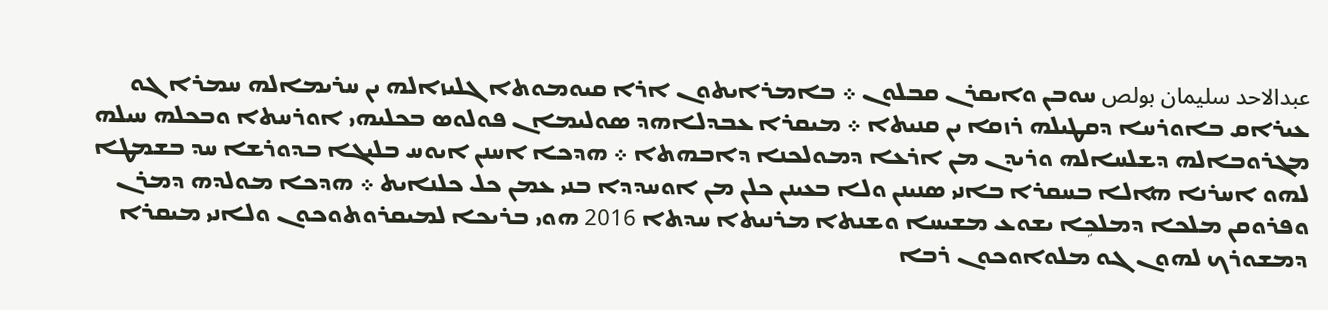عبدالاحد سليمان بولص ܚܘܒܢ ܘܐܝܩܪܢ ܩܒܠܘܢ ܀ ܒܐܡܪܐܝܬܘܢ ܐܪܐ ܩܝܘܡܘܬܐ ܓܠܝܙܐܠܗ ܝܢ ܚܪܝܡܐܠܗ ܚܡܪܐ ܓܘ ܥܝܪܐܩ ܒܐܘܪܚܐ ܕܩܛܝܠܗ ܪܙܩܐ ܝܢ ܩܢܝܬܐ ܀ ܡܝܩܪܐ ܥܒܕܠܐܗܕ ܤܘܠܝܡܐܢ ܦܘܠܘܣ ܒܟܠܝܗܝ ܐܘܪܚܬܐ ܘܒܟܠܗ ܚܝܠܗ ܡܓܪܘܒܐܠܗ ܕܫܠܚܐܠܗ ܘܪܝܕܢ ܡܢ ܐܪܥܐ ܕܡܘܠܟܢܐ ܕܐܒܗܬܐ ܀ ܗܕܟܐ ܐܚܢܢ ܐܝܘܚ ܒܠܝܓܐ ܒܕܘܪܫܐ ܚܕ ܒܫܡܛܐ ܠܗܘ ܐܚܪܢܐ ܗܐܠܐ ܒܚܩܪܐ ܒܐܢܝ ܤܢܝܢܢ ܘܠܐ ܒܥܝܢܢ ܟܠܢ ܡܢ ܐܘܚܕܕܐ ܒܢܝ ܥܡܢ ܟܠ ܟܠܢܐܝܬ ܀ ܗܕܟܐ ܡܘܠܕܗ ܕܡܪܢ ܘܦܪܘܩܢ ܡܠܟܐ ܕܡܠܟܹܐ ܝܫܘܥ ܡܫܝܚܐ ܘܫܢܬܐ ܡܪܢܝܬܐ ܚܕܬܐ 2016 ܗܘܝ ܒܪܝܟܐ ܠܡܝܩܪܘܬܘܟܘܢ ܘܠܐܢܝ ܡܝܩܪܐ ܕܡܫܘܪܟ ܠܗܘܢ ܓܘ ܡܠܘܐܘܟܘܢ ܪܒܐ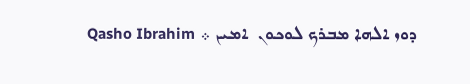ܕܘܙ ܐܠܗܐ ܡܒܪܟ ܠܘܟܘܢ  ܐܡܝܢ ܀ Qasho Ibrahim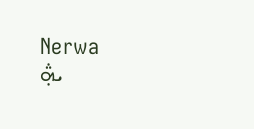Nerwa
                        ܞ